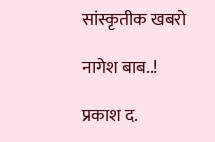सांस्कृतीक खबरो

नागेश बाब..!

प्रकाश द.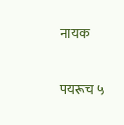नायक

पयरूच ५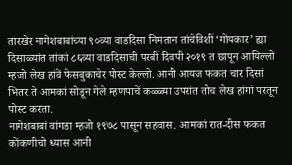तारखेर नागेशबाबांच्या ९०व्या वाडदिसा निमतान तांचेविशीं ‘गोंयकार’ ह्या दिसाळ्यांत तांकां ८६व्या वाडदिसाची परबीं दिवपी २०१९ त छापून आयिल्लो म्हजो लेख हांवें फेसबुकाचेर पोस्ट केल्लो. आनी आयज फकत चार दिसां भितर ते आमकां सोडून गेले म्हणपाचें कळ्ळ्या उपरांत तोच लेख हांगां परतून पोस्ट करता.
नागेशबाबां वांगडा म्हजो १९७८ पासून सहवास. आमकां रात-दीस फकत कोंकणीचो ध्यास आनी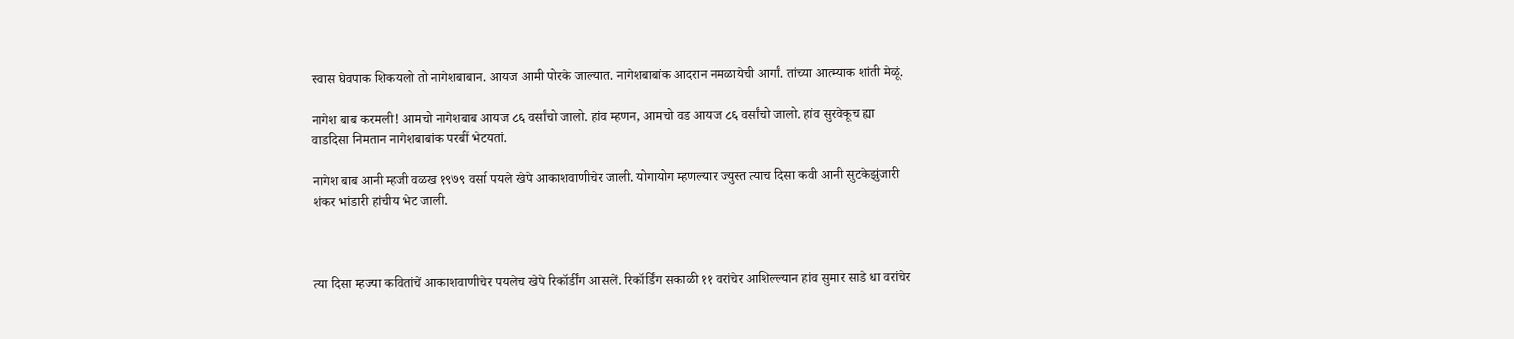स्वास घेवपाक शिकयलो तो नागेशबाबान. आयज आमी पोरके जाल्यात. नागेशबाबांक आदरान नमळायेची आर्गां. तांच्या आत्म्याक शांती मेळूं.

नागेश बाब करमली! आमचो नागेशबाब आयज ८६ वर्सांचो जालो. हांव म्हणन, आमचो वड आयज ८६ वर्सांचो जालो. हांव सुरवेकूच ह्या वाडदिसा निमतान नागेशबाबांक परबीं भेटयतां.

नागेश बाब आनी म्हजी वळख १९७९ वर्सा पयले खेपे आकाशवाणीचेर जाली. योगायोग म्हणल्यार ज्युस्त त्याच दिसा कवी आनी सुटकेझुंजारी शंकर भांडारी हांचीय भेट जाली.



त्या दिसा म्हज्या कवितांचें आकाशवाणीचेर पयलेच खेपे रिकॉर्डींग आसलें. रिकॉर्डिंग सकाळी ११ वरांचेर आशिल्ल्यान हांव सुमार साडे धा वरांचेर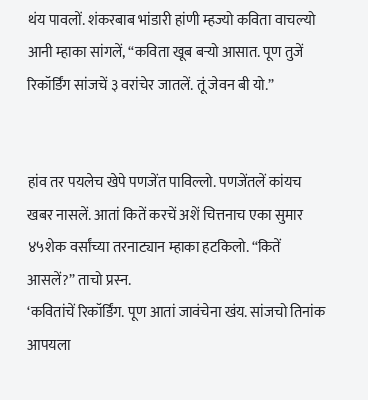थंय पावलों. शंकरबाब भांडारी हांणी म्हज्यो कविता वाचल्यो आनी म्हाका सांगलें, “कविता खूब बऱ्यो आसात. पूण तुजें रिकॉर्डिंग सांजचें ३ वरांचेर जातलें. तूं जेवन बी यो.”


हांव तर पयलेच खेपे पणजेंत पाविल्लो. पणजेंतलें कांयच खबर नासलें. आतां कितें करचें अशें चित्तनाच एका सुमार ४५शेक वर्सांच्या तरनाट्यान म्हाका हटकिलो. “कितें आसलें?” ताचो प्रस्न.
‘कवितांचें रिकॉर्डिंग. पूण आतां जावंचेना खंय. सांजचो तिनांक आपयला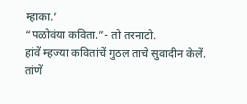म्हाका.’
“पळोवंया कविता.”- तो तरनाटो.
हांवें म्हज्या कवितांचें गुठल ताचे सुवादीन केलें. तांणें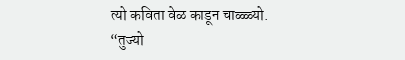त्यो कविता वेळ काडून चाळ्ळ्यो.
“तुज्यो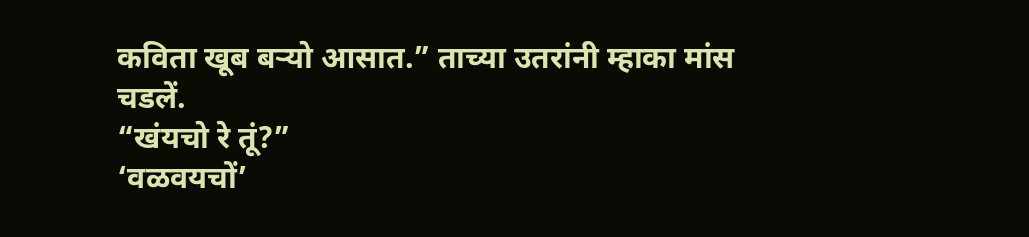कविता खूब बऱ्यो आसात.” ताच्या उतरांनी म्हाका मांस चडलें.
“खंयचो रे तूं?”
‘वळवयचों’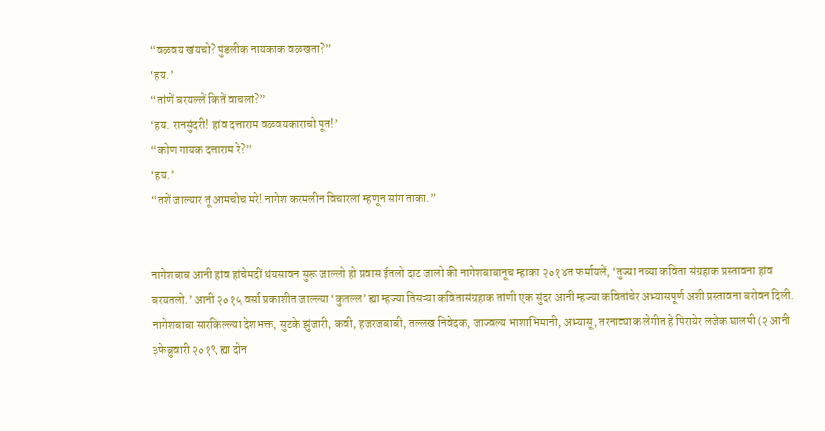“वळवय खंयचो? पुंडलीक नायकाक वळखता?”
‘हय.’
“तांणें बरयल्लें कितें वाचलां?”
‘हय. रानसुंदरी! हांव दत्ताराम वळवयकाराचो पूत!’
“कोण गायक दत्ताराम रे?”
‘हय.’
“तशें जाल्यार तूं आमचोच मरे! नागेश करमलीन विचारलां म्हणून सांग ताका.”


नागेशबाब आनी हांव हांचेमदीं थंयसावन सुरू जाल्लो हो प्रवास ईतलो दाट जालो की नागेशबाबानूच म्हाका २०१४त फर्मायलें, ‘तुज्या नव्या कविता संग्रहाक प्रस्तावना हांव बरयतलो.’ आनी २०१५ वर्सा प्रकाशीत जाल्ल्या ‘कुतल्ल’ ह्या म्हज्या तिसऱ्या कवितासंग्रहाक तांणी एक सुंदर आनी म्हज्या कवितांचेर अभ्यासपूर्ण अशी प्रस्तावना बरोवन दिली. नागेशबाबा सारकिल्ल्या देशभक्त, सुटके झुंजारी, कवी, हजरजबाबी, तल्लख निवेदक, जाज्वल्य भाशाभिमानी, अभ्यासू, तरनाट्याक लेगीत हे पिरायेर लजेक घालपी (२ आनी ३फेब्रुवारी २०१९ ह्या दोन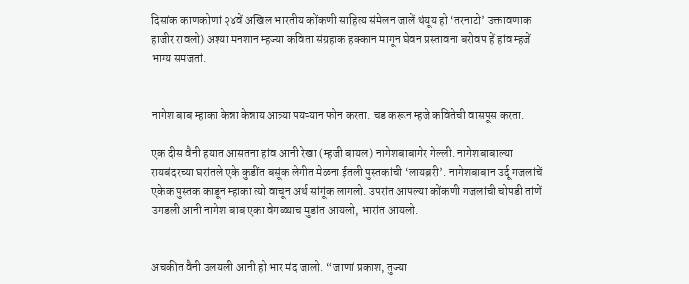दिसांक काणकोणां २४वें अखिल भारतीय कोंकणी साहित्य संमेलन जालें थंयूय हो ‘तरनाटो’ उक्तावणाक हाजीर रावलो) अश्या मनशान म्हज्या कविता संग्रहाक हक्कान मागून घेवन प्रस्तावना बरोवप हें हांव म्हजें भाग्य समजतां.


नागेश बाब म्हाका केन्ना केन्नाय आत्र्या पयऱ्यान फोन करता. चड करून म्हजे कवितेची वासपूस करता.

एक दीस वैनी हयात आसतना हांव आनी रेखा (म्हजी बायल) नागेशबाबागेर गेल्ली. नागेशबाबाल्या रायबंदरच्या घरांतले एके कुडींत बसूंक लेगीत मेळना ईतली पुस्तकांची ‘लायब्ररी’. नागेशबाबान उर्दू गजलांचें एकेक पुस्तक काडून म्हाका त्यो वाचून अर्थ सांगूंक लागलो. उपरांत आपल्या कोंकणी गजलांची चोपडी तांणें उगडली आनी नागेश बाब एका वेगळ्याच मुडांत आयलो, भारांत आयलो.


अचकीत वैनी उलयली आनी हो भार मंद जालो. “जाणां प्रकाश, तुज्या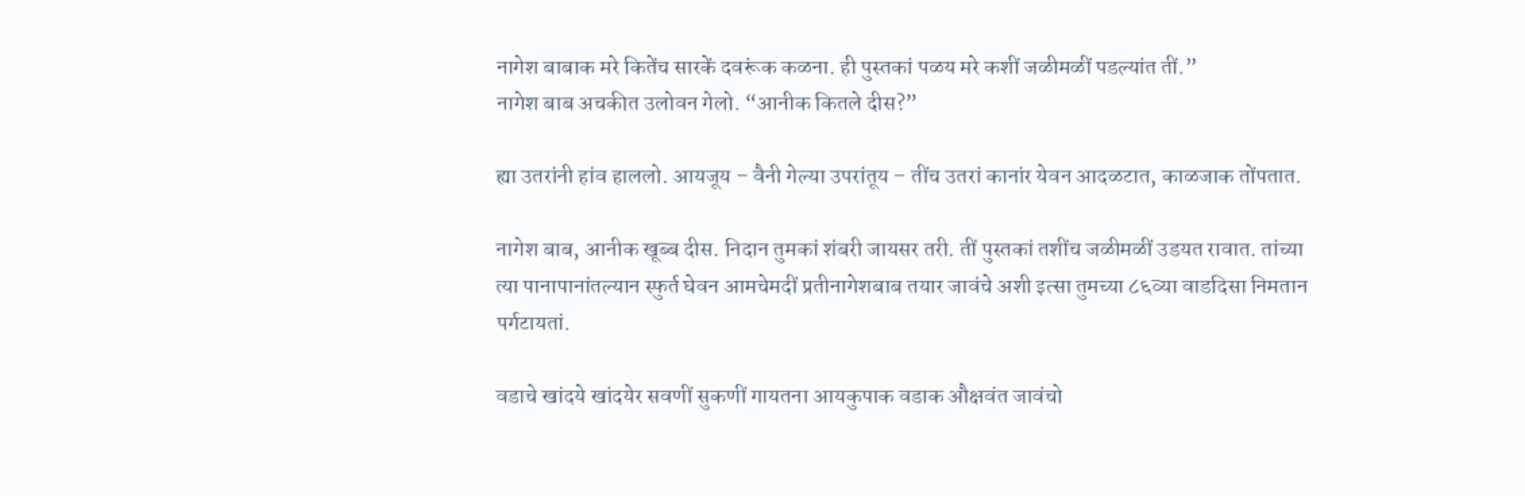नागेश बाबाक मरे कितेंच सारकें दवरूंक कळना. ही पुस्तकां पळय मरे कशीं जळीमळीं पडल्यांत तीं.”
नागेश बाब अचकीत उलोवन गेलो. “आनीक कितले दीस?”

ह्या उतरांनी हांव हाललो. आयजूय – वैनी गेल्या उपरांतूय – तींच उतरां कानांर येवन आदळटात, काळजाक तोंपतात.

नागेश बाब, आनीक खूब्ब दीस. निदान तुमकां शंबरी जायसर तरी. तीं पुस्तकां तशींच जळीमळीं उडयत रावात. तांच्या त्या पानापानांतल्यान स्फुर्त घेवन आमचेमदीं प्रतीनागेशबाब तयार जावंचे अशी इत्सा तुमच्या ८६व्या वाडदिसा निमतान पर्गटायतां.

वडाचे खांदये खांदयेर सवणीं सुकणीं गायतना आयकुपाक वडाक औक्षवंत जावंचो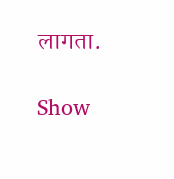लागता.

Show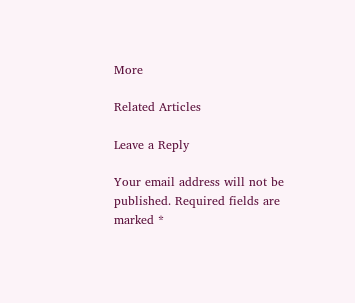More

Related Articles

Leave a Reply

Your email address will not be published. Required fields are marked *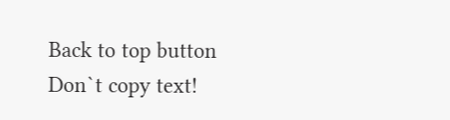Back to top button
Don`t copy text!